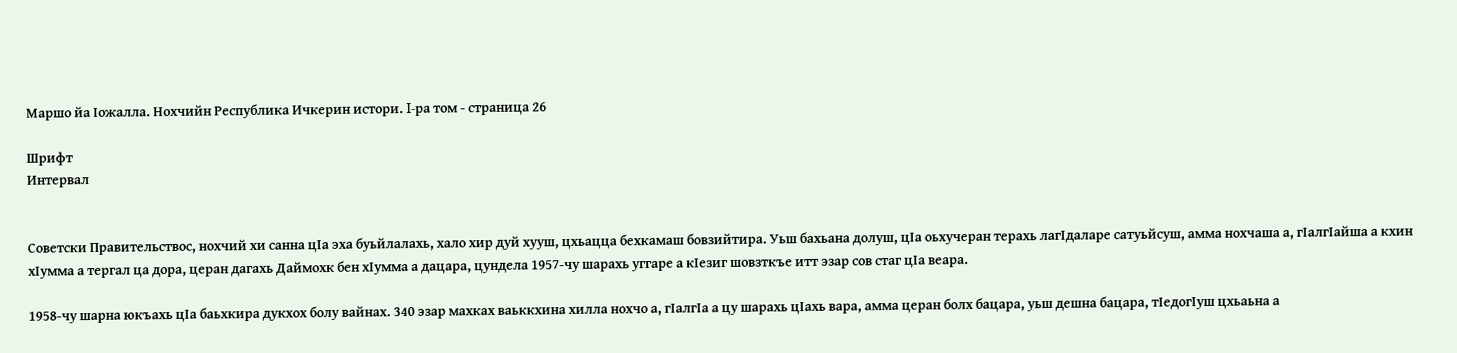Маршо йа Iожалла. Нохчийн Республика Ичкерин истори. I-ра том - страница 26

Шрифт
Интервал


Советски Правительствос, нохчий хи санна цIа эха буьйлалахь, хало хир дуй хууш, цхьацца бехкамаш бовзийтира. Уьш бахьана долуш, цIа оьхучеран терахь лагIдаларе сатуьйсуш, амма нохчаша а, гIалгIайша а кхин хIумма а тергал ца дора, церан дагахь Даймохк бен хIумма а дацара, цундела 1957-чу шарахь уггаре а кIезиг шовзткъе итт эзар сов стаг цIа веара.

1958-чу шарна юкъахь цIа баьхкира дукхох болу вайнах. 340 эзар махках ваьккхина хилла нохчо а, гIалгIа а цу шарахь цIахь вара, амма церан болх бацара, уьш дешна бацара, тIедогIуш цхьаьна а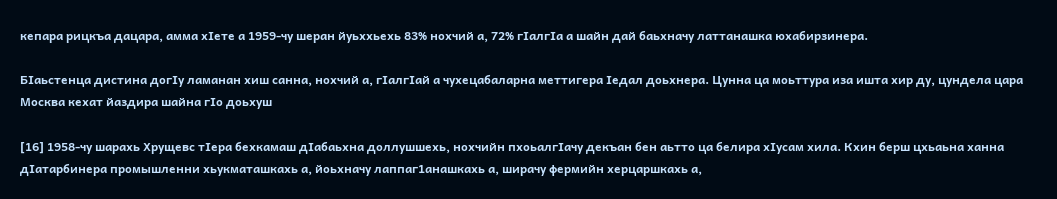кепара рицкъа дацара, амма хIете а 1959-чу шеран йуьххьехь 83% нохчий а, 72% гIалгIа а шайн дай баьхначу латтанашка юхабирзинера.

БIаьстенца дистина догIу ламанан хиш санна, нохчий а, гIалгIай а чухецабаларна меттигера Iедал доьхнера. Цунна ца моьттура иза ишта хир ду, цундела цара Москва кехат йаздира шайна гIо доьхуш

[16] 1958-чу шарахь Хрущевс тIера бехкамаш дIабаьхна доллушшехь, нохчийн пхоьалгIачу декъан бен аьтто ца белира хIусам хила. Кхин берш цхьаьна ханна дIатарбинера промышленни хьукматашкахь а, йоьхначу лаппаг1анашкахь а, ширачу фермийн херцаршкахь а,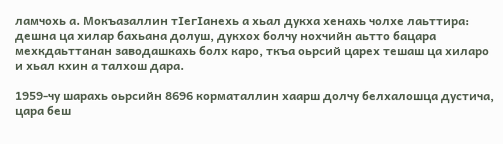ламчохь а. Мокъазаллин тIегIанехь а хьал дукха хенахь чолхе лаьттира: дешна ца хилар бахьана долуш, дукхох болчу нохчийн аьтто бацара мехкдаьттанан заводашкахь болх каро, ткъа оьрсий царех тешаш ца хиларо и хьал кхин а талхош дара.

1959-чу шарахь оьрсийн 8696 корматаллин хаарш долчу белхалошца дустича, цара беш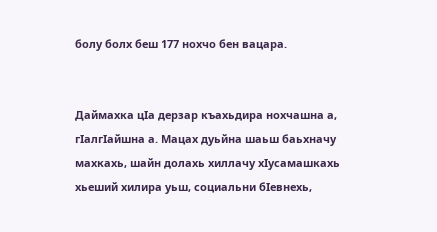болу болх беш 177 нохчо бен вацара.


Даймахка цIа дерзар къахьдира нохчашна а, гIалгIайшна а. Мацах дуьйна шаьш баьхначу махкахь, шайн долахь хиллачу хIусамашкахь хьеший хилира уьш, социальни бIевнехь,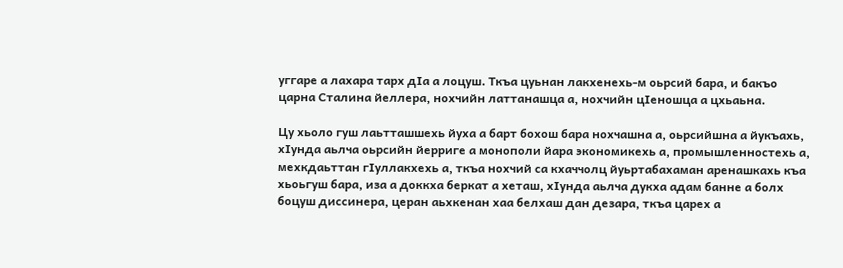уггаре а лахара тарх дIа а лоцуш. Ткъа цуьнан лакхенехь-м оьрсий бара, и бакъо царна Сталина йеллера, нохчийн латтанашца а, нохчийн цIеношца а цхьаьна.

Цу хьоло гуш лаьтташшехь йуха а барт бохош бара нохчашна а, оьрсийшна а йукъахь, хIунда аьлча оьрсийн йерриге а монополи йара экономикехь а, промышленностехь а, мехкдаьттан гIуллакхехь а, ткъа нохчий са кхаччолц йуьртабахаман аренашкахь къа хьоьгуш бара, иза а доккха беркат а хеташ, хIунда аьлча дукха адам банне а болх боцуш диссинера, церан аьхкенан хаа белхаш дан дезара, ткъа царех а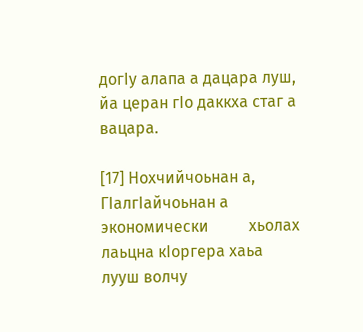догIу алапа а дацара луш, йа церан гIо даккха стаг а вацара.

[17] Нохчийчоьнан а, ГIалгIайчоьнан а экономически          хьолах лаьцна кIоргера хаьа лууш волчу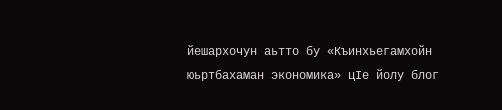йешархочун аьтто бу «Къинхьегамхойн юьртбахаман экономика» цIе йолу блог